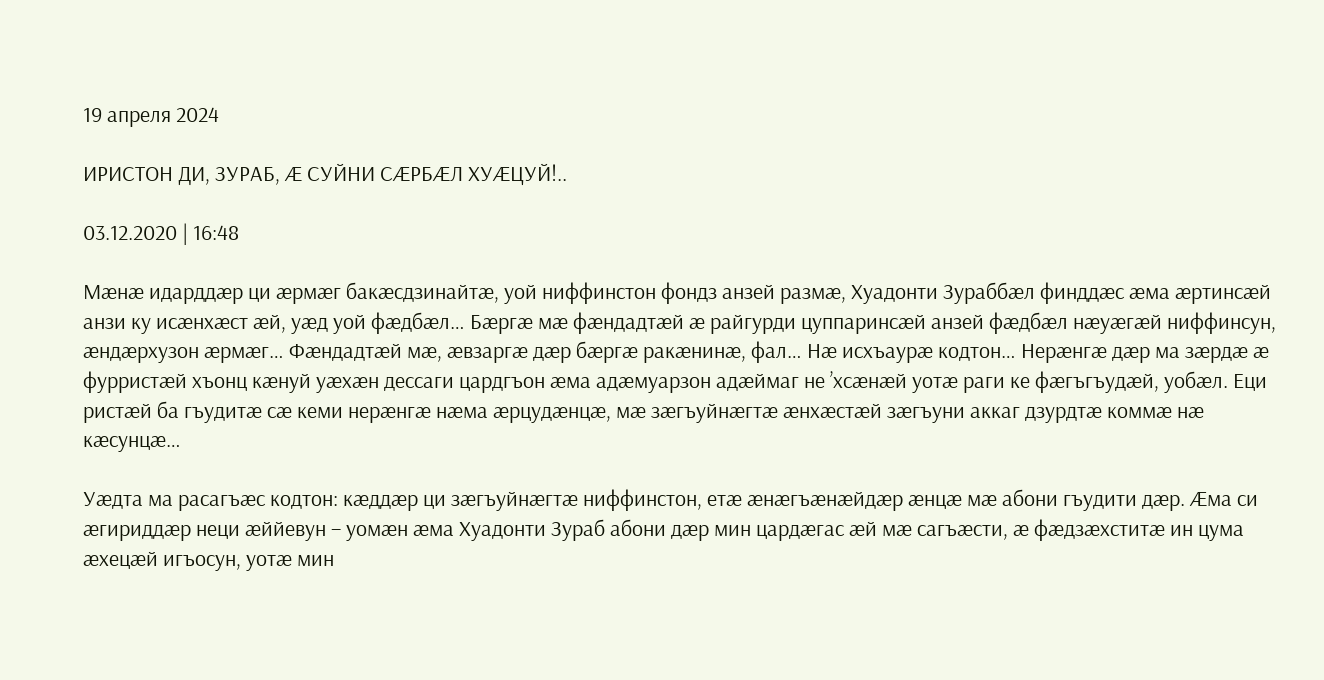19 апреля 2024

ИРИСТОН ДИ, ЗУРАБ, Ӕ СУЙНИ СӔРБӔЛ ХУӔЦУЙ!..

03.12.2020 | 16:48

Мӕнӕ идарддӕр ци ӕрмӕг бакӕсдзинайтӕ, уой ниффинстон фондз анзей размӕ, Хуадонти Зураббӕл финддӕс ӕма ӕртинсӕй анзи ку исӕнхӕст ӕй, уӕд уой фӕдбӕл… Бӕргӕ мӕ фӕндадтӕй ӕ райгурди цуппаринсӕй анзей фӕдбӕл нӕуӕгӕй ниффинсун, ӕндӕрхузон ӕрмӕг… Фӕндадтӕй мӕ, ӕвзаргӕ дӕр бӕргӕ ракӕнинӕ, фал… Нӕ исхъаурӕ кодтон… Нерӕнгӕ дӕр ма зӕрдӕ ӕ фурристӕй хъонц кӕнуй уӕхӕн дессаги цардгъон ӕма адӕмуарзон адӕймаг не ’хсӕнӕй уотӕ раги ке фӕгъгъудӕй, уобӕл. Еци ристӕй ба гъудитӕ сӕ кеми нерӕнгӕ нӕма ӕрцудӕнцӕ, мӕ зӕгъуйнӕгтӕ ӕнхӕстӕй зӕгъуни аккаг дзурдтӕ коммӕ нӕ кӕсунцӕ…

Уӕдта ма расагъӕс кодтон: кӕддӕр ци зӕгъуйнӕгтӕ ниффинстон, етӕ ӕнӕгъӕнӕйдӕр ӕнцӕ мӕ абони гъудити дӕр. Ӕма си ӕгириддӕр неци ӕййевун – уомӕн ӕма Хуадонти Зураб абони дӕр мин цардӕгас ӕй мӕ сагъӕсти, ӕ фӕдзӕхститӕ ин цума ӕхецӕй игъосун, уотӕ мин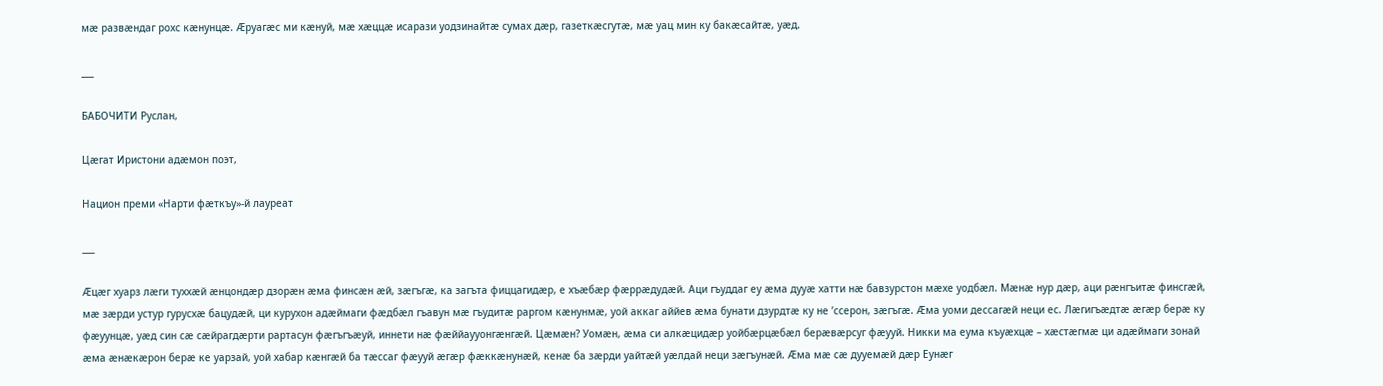мӕ развӕндаг рохс кӕнунцӕ. Ӕруагӕс ми кӕнуй, мӕ хӕццӕ исарази уодзинайтӕ сумах дӕр, газеткӕсгутӕ, мӕ уац мин ку бакӕсайтӕ, уӕд.

___

БАБОЧИТИ Руслан,

Цӕгат Иристони адӕмон поэт,

Национ преми «Нарти фӕткъу»-й лауреат

___

Ӕцӕг хуарз лӕги туххӕй ӕнцондӕр дзорӕн ӕма финсӕн ӕй, зӕгъгӕ, ка загъта фиццагидӕр, е хъӕбӕр фӕррӕдудӕй. Аци гъуддаг еу ӕма дууӕ хатти нӕ бавзурстон мӕхе уодбӕл. Мӕнӕ нур дӕр, аци рӕнгъитӕ финсгӕй, мӕ зӕрди устур гурусхӕ бацудӕй, ци курухон адӕймаги фӕдбӕл гъавун мӕ гъудитӕ раргом кӕнунмӕ, уой аккаг аййев ӕма бунати дзурдтӕ ку не ’ссерон, зӕгъгӕ. Ӕма уоми дессагӕй неци ес. Лӕгигъӕдтӕ ӕгӕр берӕ ку фӕуунцӕ, уӕд син сӕ сӕйрагдӕрти рартасун фӕгъгъӕуй, иннети нӕ фӕййаууонгӕнгӕй. Цӕмӕн? Уомӕн, ӕма си алкӕцидӕр уойбӕрцӕбӕл берӕвӕрсуг фӕууй. Никки ма еума къуӕхцӕ – хӕстӕгмӕ ци адӕймаги зонай ӕма ӕнӕкӕрон берӕ ке уарзай, уой хабар кӕнгӕй ба тӕссаг фӕууй ӕгӕр фӕккӕнунӕй, кенӕ ба зӕрди уайтӕй уӕлдай неци зӕгъунӕй. Ӕма мӕ сӕ дууемӕй дӕр Еунӕг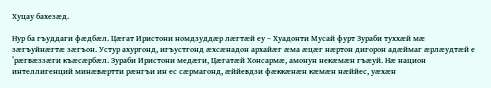Хуцау бахезӕд.

Нур ба гъуддаги фӕдбӕл. Цӕгат Иристони номдзуддӕр лӕгтӕй еу – Хуадонти Мусай фурт Зураби туххӕй мӕ  зӕгъуйнӕгтӕ зӕгъон. Устур ахургонд, игъустгонд ӕхсӕнадон архайӕг ӕма ӕцӕг нӕртон дигорон адӕймаг ӕрлӕудтӕй е ’рӕгвӕззӕги къӕсӕрбӕл. Зураби Иристони медӕги, Цӕгатӕй Хонсармӕ, амонун некӕмӕн гъӕуй. Нӕ национ интеллигенций минӕвӕртти рӕнгъи ин ес сӕрмагонд, ӕййевдзи фӕккӕнӕн кӕмӕн нӕййес, уӕхӕн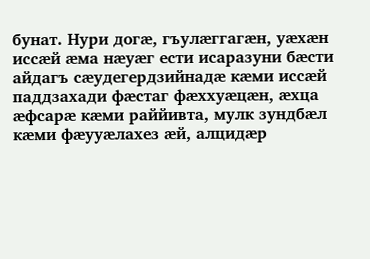бунат. Нури догӕ, гъулӕггагӕн, уӕхӕн иссӕй ӕма нӕуӕг ести исаразуни бӕсти айдагъ сӕудегердзийнадӕ кӕми иссӕй паддзахади фӕстаг фӕххуӕцӕн, ӕхца ӕфсарӕ кӕми раййивта, мулк зундбӕл кӕми фӕууӕлахез ӕй, алцидӕр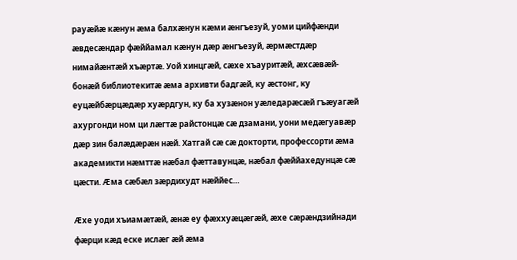рауӕйӕ кӕнун ӕма балхӕнун кӕми ӕнгъезуй, уоми цийфӕнди ӕвдесӕндар фӕййамал кӕнун дӕр ӕнгъезуй, ӕрмӕстдӕр нимайӕнтӕй хъӕртӕ. Уой хинцгӕй, сӕхе хъауритӕй, ӕхсӕвӕй-бонӕй библиотекитӕ ӕма архивти бадгӕй, ку ӕстонг, ку еуцӕйбӕрцӕдӕр хуӕрдгун, ку ба хузӕнон уӕледарӕсӕй гъӕуагӕй ахургонди ном ци лӕгтӕ райстонцӕ сӕ дзамани, уони медӕгуавӕр дӕр зин балӕдӕрӕн нӕй. Хатгай сӕ сӕ докторти, профессорти ӕма академикти нӕмттӕ нӕбал фӕттавунцӕ, нӕбал фӕййахедунцӕ сӕ цӕсти. Ӕма сӕбӕл зӕрдихудт нӕййес…

Ӕхе уоди хъиамӕтӕй, ӕнӕ еу фӕххуӕцӕгӕй, ӕхе сӕрӕндзийнади фӕрци кӕд еске ислӕг ӕй ӕма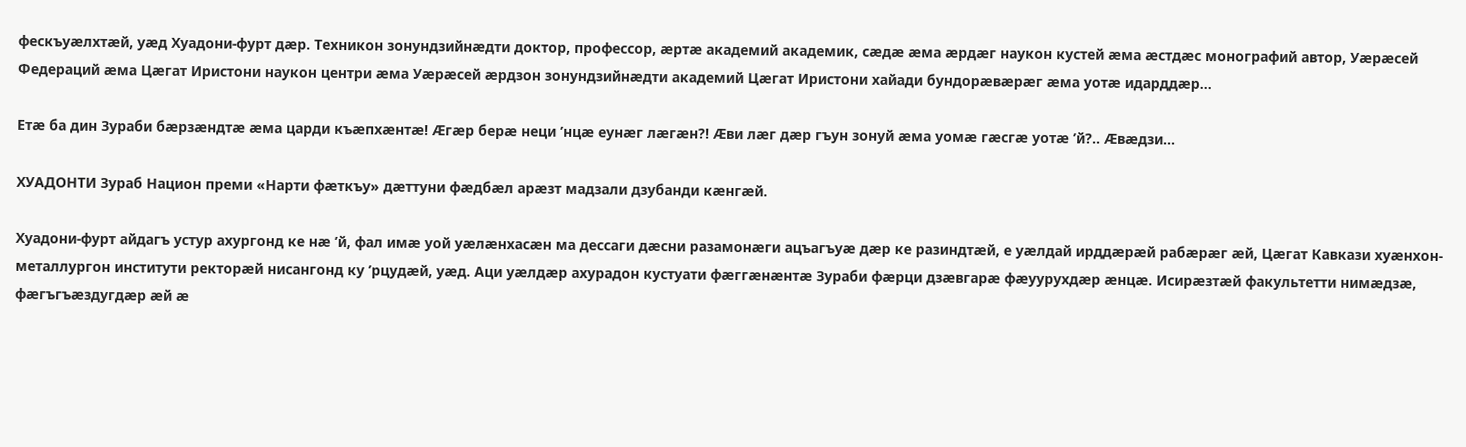фескъуӕлхтӕй, уӕд Хуадони-фурт дӕр. Техникон зонундзийнӕдти доктор, профессор, ӕртӕ академий академик, сӕдӕ ӕма ӕрдӕг наукон кустей ӕма ӕстдӕс монографий автор, Уӕрӕсей Федераций ӕма Цӕгат Иристони наукон центри ӕма Уӕрӕсей ӕрдзон зонундзийнӕдти академий Цӕгат Иристони хайади бундорӕвӕрӕг ӕма уотӕ идарддӕр…

Етӕ ба дин Зураби бӕрзӕндтӕ ӕма царди къӕпхӕнтӕ! Ӕгӕр берӕ неци ’нцӕ еунӕг лӕгӕн?! Ӕви лӕг дӕр гъун зонуй ӕма уомӕ гӕсгӕ уотӕ ’й?.. Ӕвӕдзи…

ХУАДОНТИ Зураб Национ преми «Нарти фӕткъу» дӕттуни фӕдбӕл арӕзт мадзали дзубанди кӕнгӕй.

Хуадони-фурт айдагъ устур ахургонд ке нӕ ’й, фал имӕ уой уӕлӕнхасӕн ма дессаги дӕсни разамонӕги ацъагъуӕ дӕр ке разиндтӕй, е уӕлдай ирддӕрӕй рабӕрӕг ӕй, Цӕгат Кавкази хуӕнхон-металлургон институти ректорӕй нисангонд ку ’рцудӕй, уӕд. Аци уӕлдӕр ахурадон кустуати фӕггӕнӕнтӕ Зураби фӕрци дзӕвгарӕ фӕуурухдӕр ӕнцӕ. Исирӕзтӕй факультетти нимӕдзӕ, фӕгъгъӕздугдӕр ӕй ӕ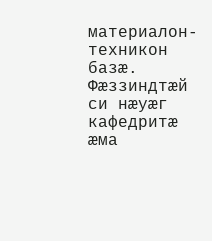материалон-техникон базӕ. Фӕззиндтӕй си нӕуӕг кафедритӕ ӕма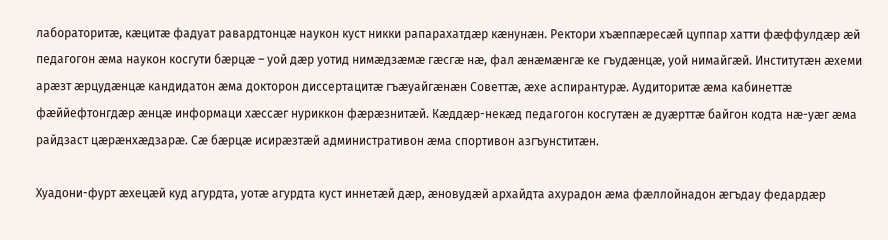лабораторитӕ, кӕцитӕ фадуат равардтонцӕ наукон куст никки рапарахатдӕр кӕнунӕн. Ректори хъӕппӕресӕй цуппар хатти фӕффулдӕр ӕй педагогон ӕма наукон косгути бӕрцӕ – уой дӕр уотид нимӕдзӕмӕ гӕсгӕ нӕ, фал ӕнӕмӕнгӕ ке гъудӕнцӕ, уой нимайгӕй. Институтӕн ӕхеми арӕзт ӕрцудӕнцӕ кандидатон ӕма докторон диссертацитӕ гъӕуайгӕнӕн Советтӕ, ӕхе аспирантурӕ. Аудиторитӕ ӕма кабинеттӕ фӕййефтонгдӕр ӕнцӕ информаци хӕссӕг нуриккон фӕрӕзнитӕй. Кӕддӕр-некӕд педагогон косгутӕн ӕ дуӕрттӕ байгон кодта нӕ-уӕг ӕма райдзаст цӕрӕнхӕдзарӕ. Сӕ бӕрцӕ исирӕзтӕй административон ӕма спортивон азгъунститӕн.

Хуадони-фурт ӕхецӕй куд агурдта, уотӕ агурдта куст иннетӕй дӕр, ӕновудӕй архайдта ахурадон ӕма фӕллойнадон ӕгъдау федардӕр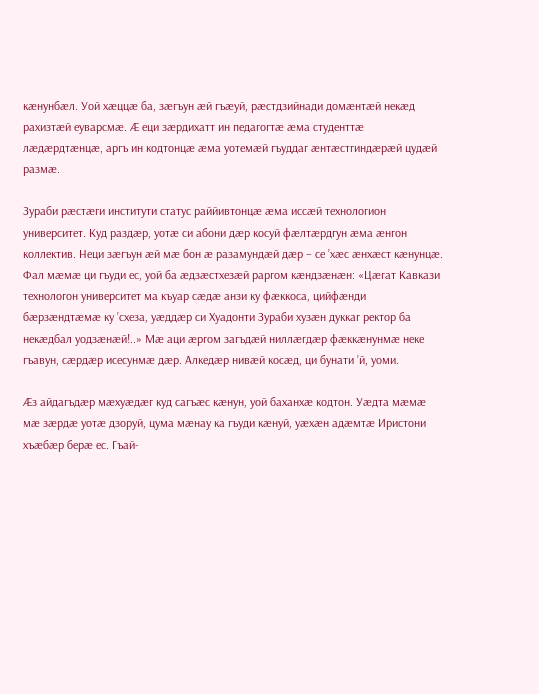кӕнунбӕл. Уой хӕццӕ ба, зӕгъун ӕй гъӕуй, рӕстдзийнади домӕнтӕй некӕд рахизтӕй еуварсмӕ. Ӕ еци зӕрдихатт ин педагогтӕ ӕма студенттӕ лӕдӕрдтӕнцӕ, аргъ ин кодтонцӕ ӕма уотемӕй гъуддаг ӕнтӕстгиндӕрӕй цудӕй размӕ.

Зураби рӕстӕги институти статус раййивтонцӕ ӕма иссӕй технологион университет. Куд раздӕр, уотӕ си абони дӕр косуй фӕлтӕрдгун ӕма ӕнгон коллектив. Неци зӕгъун ӕй мӕ бон ӕ разамундӕй дӕр – се ’хӕс ӕнхӕст кӕнунцӕ. Фал мӕмӕ ци гъуди ес, уой ба ӕдзӕстхезӕй раргом кӕндзӕнӕн: «Цӕгат Кавкази технологон университет ма къуар сӕдӕ анзи ку фӕккоса, цийфӕнди бӕрзӕндтӕмӕ ку ’схеза, уӕддӕр си Хуадонти Зураби хузӕн дуккаг ректор ба некӕдбал уодзӕнӕй!..» Мӕ аци ӕргом загъдӕй ниллӕгдӕр фӕккӕнунмӕ неке гъавун, сӕрдӕр исесунмӕ дӕр. Алкедӕр нивӕй косӕд, ци бунати ’й, уоми.

Ӕз айдагъдӕр мӕхуӕдӕг куд сагъӕс кӕнун, уой баханхӕ кодтон. Уӕдта мӕмӕ мӕ зӕрдӕ уотӕ дзоруй, цума мӕнау ка гъуди кӕнуй, уӕхӕн адӕмтӕ Иристони хъӕбӕр берӕ ес. Гъай-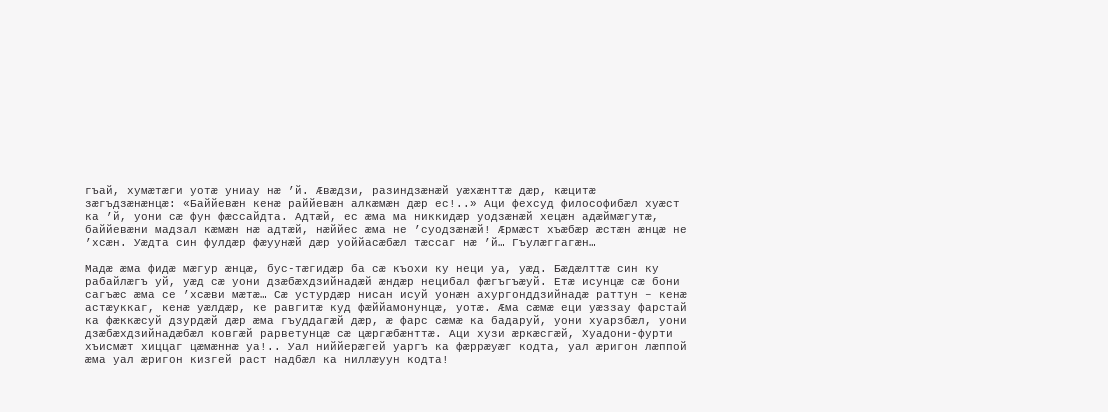гъай, хумӕтӕги уотӕ униау нӕ ’й. Ӕвӕдзи, разиндзӕнӕй уӕхӕнттӕ дӕр, кӕцитӕ зӕгъдзӕнӕнцӕ: «Баййевӕн кенӕ раййевӕн алкӕмӕн дӕр ес!..» Аци фехсуд философибӕл хуӕст ка ’й, уони сӕ фун фӕссайдта. Адтӕй, ес ӕма ма никкидӕр уодзӕнӕй хецӕн адӕймӕгутӕ, баййевӕни мадзал кӕмӕн нӕ адтӕй, нӕййес ӕма не ’суодзӕнӕй! Ӕрмӕст хъӕбӕр ӕстӕн ӕнцӕ не ’хсӕн. Уӕдта син фулдӕр фӕуунӕй дӕр уоййасӕбӕл тӕссаг нӕ ’й… Гъулӕггагӕн…

Мадӕ ӕма фидӕ мӕгур ӕнцӕ, бус-тӕгидӕр ба сӕ къохи ку неци уа, уӕд. Бӕдӕлттӕ син ку рабайлӕгъ уй, уӕд сӕ уони дзӕбӕхдзийнадӕй ӕндӕр нецибал фӕгъгъӕуй. Етӕ исунцӕ сӕ бони сагъӕс ӕма се ’хсӕви мӕтӕ… Сӕ устурдӕр нисан исуй уонӕн ахургонддзийнадӕ раттун – кенӕ астӕуккаг, кенӕ уӕлдӕр, ке равгитӕ куд фӕййамонунцӕ, уотӕ. Ӕма сӕмӕ еци уӕззау фарстай ка фӕккӕсуй дзурдӕй дӕр ӕма гъуддагӕй дӕр, ӕ фарс сӕмӕ ка бадаруй, уони хуарзбӕл, уони дзӕбӕхдзийнадӕбӕл ковгӕй рарветунцӕ сӕ цӕргӕбӕнттӕ. Аци хузи ӕркӕсгӕй, Хуадони-фурти хъисмӕт хиццаг цӕмӕннӕ уа!.. Уал ниййерӕгей уаргъ ка фӕррӕуӕг кодта, уал ӕригон лӕппой ӕма уал ӕригон кизгей раст надбӕл ка ниллӕуун кодта!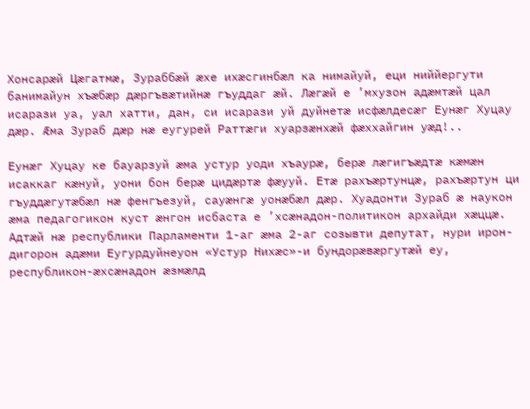Хонсарӕй Цӕгатмӕ, Зураббӕй ӕхе ихӕсгинбӕл ка нимайуй, еци ниййергути банимайун хъӕбӕр дӕргъвӕтийнӕ гъуддаг ӕй. Лӕгӕй е ’мхузон адӕмтӕй цал исарази уа, уал хатти, дан, си исарази уй дуйнетӕ исфӕлдесӕг Еунӕг Хуцау дӕр. Ӕма Зураб дӕр нӕ еугурей Раттӕги хуарзӕнхӕй фӕххайгин уӕд!..

Еунӕг Хуцау ке бауарзуй ӕма устур уоди хъаурӕ, берӕ лӕгигъӕдтӕ кӕмӕн исаккаг кӕнуй, уони бон берӕ цидӕртӕ фӕууй. Етӕ рахъӕртунцӕ, рахъӕртун ци гъуддӕгутӕбӕл нӕ фенгъезуй, сауӕнгӕ уонӕбӕл дӕр. Хуадонти Зураб ӕ наукон ӕма педагогикон куст ӕнгон исбаста е ’хсӕнадон-политикон архайди хӕццӕ. Адтӕй нӕ республики Парламенти 1-аг ӕма 2-аг созывти депутат, нури ирон-дигорон адӕми Еугурдуйнеуон «Устур Нихӕс»-и бундорӕвӕргутӕй еу, республикон-ӕхсӕнадон ӕзмӕлд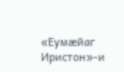«Еумӕйаг Иристон»-и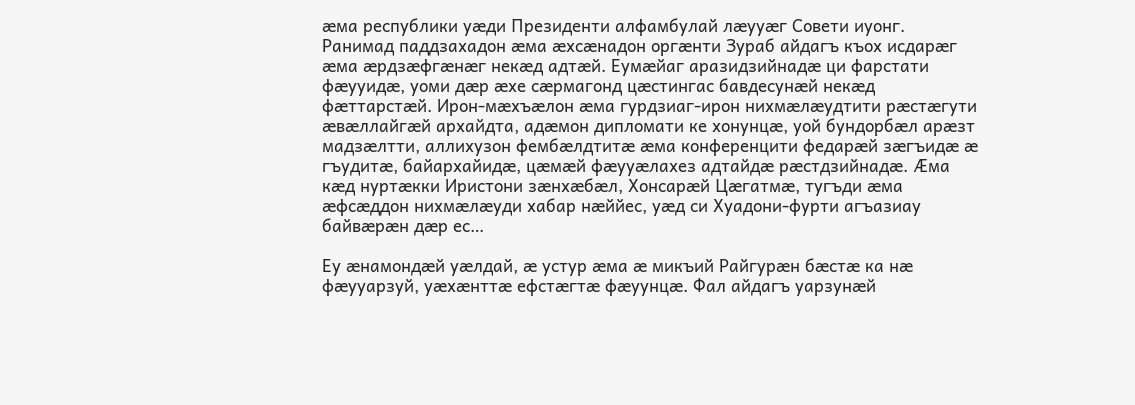ӕма республики уӕди Президенти алфамбулай лӕууӕг Совети иуонг. Ранимад паддзахадон ӕма ӕхсӕнадон оргӕнти Зураб айдагъ къох исдарӕг ӕма ӕрдзӕфгӕнӕг некӕд адтӕй. Еумӕйаг аразидзийнадӕ ци фарстати фӕууидӕ, уоми дӕр ӕхе сӕрмагонд цӕстингас бавдесунӕй некӕд фӕттарстӕй. Ирон-мӕхъӕлон ӕма гурдзиаг-ирон нихмӕлӕудтити рӕстӕгути ӕвӕллайгӕй архайдта, адӕмон дипломати ке хонунцӕ, уой бундорбӕл арӕзт мадзӕлтти, аллихузон фембӕлдтитӕ ӕма конференцити федарӕй зӕгъидӕ ӕ гъудитӕ, байархайидӕ, цӕмӕй фӕууӕлахез адтайдӕ рӕстдзийнадӕ. Ӕма кӕд нуртӕкки Иристони зӕнхӕбӕл, Хонсарӕй Цӕгатмӕ, тугъди ӕма ӕфсӕддон нихмӕлӕуди хабар нӕййес, уӕд си Хуадони-фурти агъазиау байвӕрӕн дӕр ес…

Еу ӕнамондӕй уӕлдай, ӕ устур ӕма ӕ микъий Райгурӕн бӕстӕ ка нӕ фӕууарзуй, уӕхӕнттӕ ефстӕгтӕ фӕуунцӕ. Фал айдагъ уарзунӕй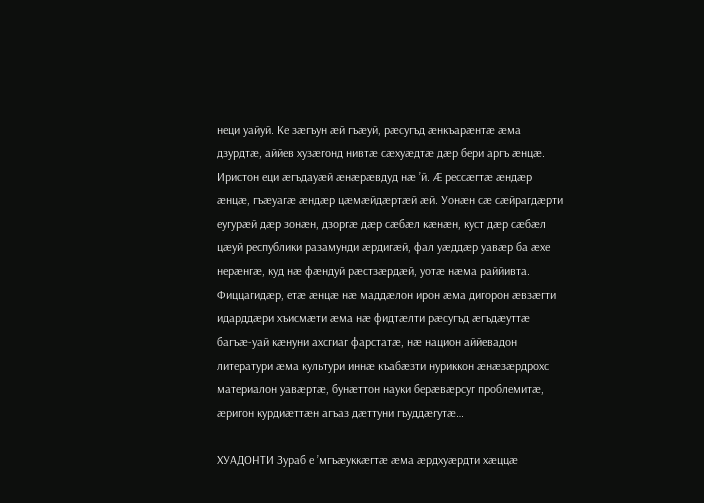неци уайуй. Ке зӕгъун ӕй гъӕуй, рӕсугъд ӕнкъарӕнтӕ ӕма дзурдтӕ, аййев хузӕгонд нивтӕ сӕхуӕдтӕ дӕр бери аргъ ӕнцӕ. Иристон еци ӕгъдауӕй ӕнӕрӕвдуд нӕ ’й. Ӕ рессӕгтӕ ӕндӕр ӕнцӕ, гъӕуагӕ ӕндӕр цӕмӕйдӕртӕй ӕй. Уонӕн сӕ сӕйрагдӕрти еугурӕй дӕр зонӕн, дзоргӕ дӕр сӕбӕл кӕнӕн, куст дӕр сӕбӕл цӕуй республики разамунди ӕрдигӕй, фал уӕддӕр уавӕр ба ӕхе нерӕнгӕ, куд нӕ фӕндуй рӕстзӕрдӕй, уотӕ нӕма раййивта. Фиццагидӕр, етӕ ӕнцӕ нӕ маддӕлон ирон ӕма дигорон ӕвзӕгти идарддӕри хъисмӕти ӕма нӕ фидтӕлти рӕсугъд ӕгъдӕуттӕ багъӕ-уай кӕнуни ахсгиаг фарстатӕ, нӕ национ аййевадон литератури ӕма культури иннӕ къабӕзти нуриккон ӕнӕзӕрдрохс материалон уавӕртӕ, бунӕттон науки берӕвӕрсуг проблемитӕ, ӕригон курдиӕттӕн агъаз дӕттуни гъуддӕгутӕ…

ХУАДОНТИ Зураб е ’мгъӕуккӕгтӕ ӕма ӕрдхуӕрдти хӕццӕ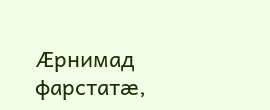Ӕрнимад фарстатӕ,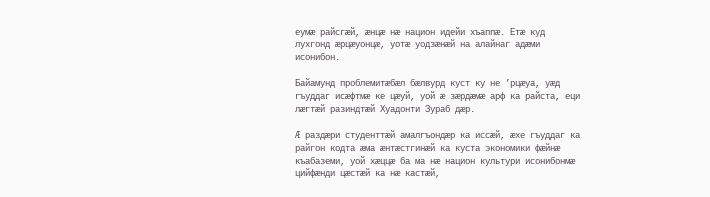еумӕ райсгӕй, ӕнцӕ нӕ национ идейи хъаппӕ. Етӕ куд лухгонд ӕрцӕуонцӕ, уотӕ уодзӕнӕй на алайнаг адӕми исонибон.

Байамунд проблемитӕбӕл бӕлвурд куст ку не ’рцӕуа, уӕд гъуддаг исӕфтмӕ ке цӕуй, уой ӕ зӕрдӕмӕ арф ка райста, еци лӕгтӕй разиндтӕй Хуадонти Зураб дӕр.

Ӕ раздӕри студенттӕй амалгъондӕр ка иссӕй, ӕхе гъуддаг ка райгон кодта ӕма ӕнтӕстгинӕй ка куста экономики фӕйнӕ къабаземи, уой хӕццӕ ба ма нӕ национ культури исонибонмӕ цийфӕнди цӕстӕй ка нӕ кастӕй,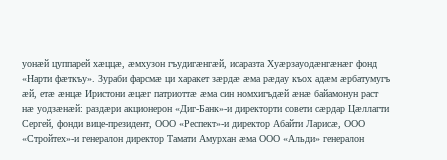уонӕй цуппарей хӕццӕ, ӕмхузон гъудигӕнгӕй, исаразта Хуӕрзауодӕнгӕнӕг фонд «Нарти фӕткъу». Зураби фарсмӕ ци харакет зӕрдӕ ӕма рӕдау къох адӕм ӕрбатумугъ ӕй, етӕ ӕнцӕ Иристони ӕцӕг патриоттӕ ӕма син номхигъдӕй ӕнӕ байамонун раст нӕ уодзӕнӕй: раздӕри акционерон «Диг-Банк»-и директорти совети сӕрдар Цӕллагти Сергей, фонди вице-президент, ООО «Респект»-и директор Абайти Ларисӕ, ООО «Стройтех»-и генералон директор Тамати Амурхан ӕма ООО «Альди» генералон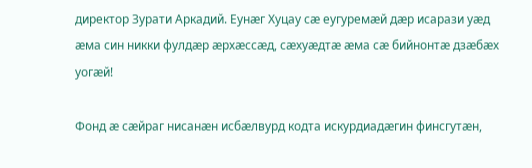директор Зурати Аркадий. Еунӕг Хуцау сӕ еугуремӕй дӕр исарази уӕд ӕма син никки фулдӕр ӕрхӕссӕд, сӕхуӕдтӕ ӕма сӕ бийнонтӕ дзӕбӕх уогӕй!

Фонд ӕ сӕйраг нисанӕн исбӕлвурд кодта искурдиадӕгин финсгутӕн,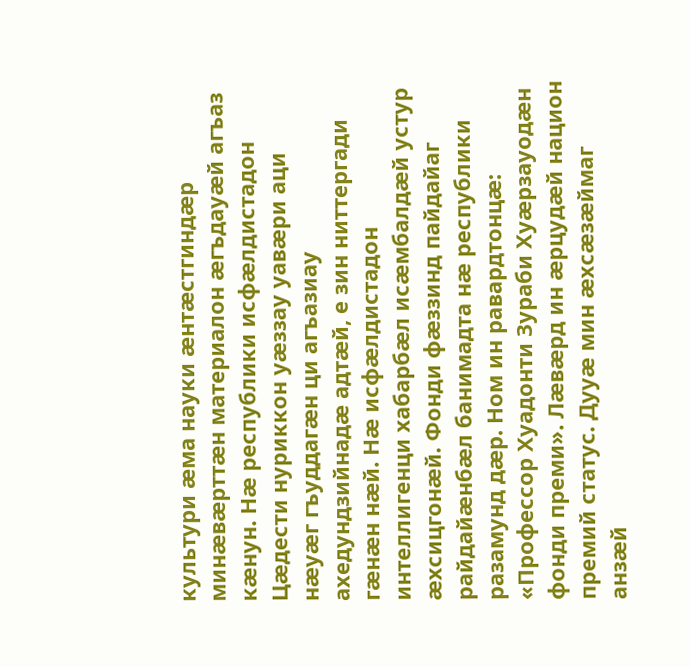культури ӕма науки ӕнтӕстгиндӕр минӕвӕрттӕн материалон ӕгъдауӕй агъаз кӕнун. Нӕ республики исфӕлдистадон Цӕдести нуриккон уӕззау уавӕри аци нӕуӕг гъуддагӕн ци агъазиау ахедундзийнадӕ адтӕй, е зин ниттергади гӕнӕн нӕй. Нӕ исфӕлдистадон интеллигенци хабарбӕл исӕмбалдӕй устур ӕхсицгонӕй. Фонди фӕззинд пайдайаг райдайӕнбӕл банимадта нӕ республики разамунд дӕр. Ном ин равардтонцӕ: «Профессор Хуадонти Зураби Хуӕрзауодӕн фонди преми». Лӕвӕрд ин ӕрцудӕй национ премий статус. Дууӕ мин ӕхсӕзӕймаг анзӕй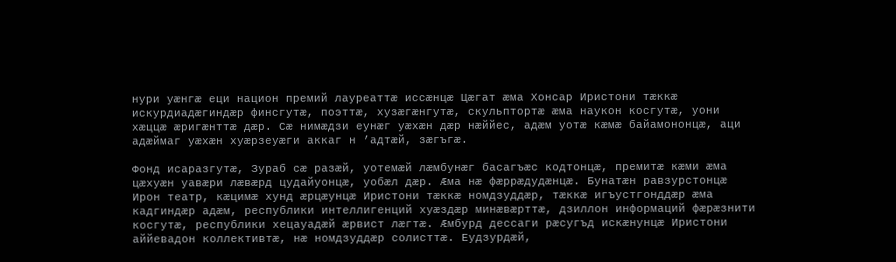нури уӕнгӕ еци национ премий лауреаттӕ иссӕнцӕ Цӕгат ӕма Хонсар Иристони тӕккӕ искурдиадӕгиндӕр финсгутӕ, поэттӕ, хузӕгӕнгутӕ, скульптортӕ ӕма наукон косгутӕ, уони хӕццӕ ӕригӕнттӕ дӕр. Сӕ нимӕдзи еунӕг уӕхӕн дӕр нӕййес, адӕм уотӕ кӕмӕ байамононцӕ, аци адӕймаг уӕхӕн хуӕрзеуӕги аккаг н ’адтӕй, зӕгъгӕ.

Фонд исаразгутӕ, Зураб сӕ разӕй, уотемӕй лӕмбунӕг басагъӕс кодтонцӕ, премитӕ кӕми ӕма цӕхуӕн уавӕри лӕвӕрд цудайуонцӕ, уобӕл дӕр. Ӕма нӕ фӕррӕдудӕнцӕ. Бунатӕн равзурстонцӕ Ирон театр, кӕцимӕ хунд ӕрцӕунцӕ Иристони тӕккӕ номдзуддӕр, тӕккӕ игъустгонддӕр ӕма кадгиндӕр адӕм, республики интеллигенций хуӕздӕр минӕвӕрттӕ, дзиллон информаций фӕрӕзнити косгутӕ, республики хецауадӕй ӕрвист лӕгтӕ. Ӕмбурд дессаги рӕсугъд искӕнунцӕ Иристони аййевадон коллективтӕ, нӕ номдзуддӕр солисттӕ. Еудзурдӕй,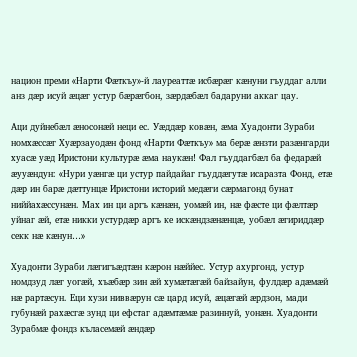национ преми «Нарти Фӕткъу»-й лауреаттӕ исбӕрӕг кӕнуни гъуддаг алли анз дӕр исуй ӕцӕг устур бӕрӕгбон, зӕрдӕбӕл бадаруни аккаг цау.

Аци дуйнебӕл ӕносонӕй неци ес. Уӕддӕр ковӕн, ӕма Хуадонти Зураби номхӕссӕг Хуӕрзауодӕн фонд «Нарти Фӕткъу» ма берӕ ӕнзти разӕнгарди хуасӕ уӕд Иристони культурӕ ӕма наукӕн! Фал гъуддагбӕл ба федарӕй ӕууӕндун: «Нури уӕнгӕ ци устур пайдайаг гъуддӕгутӕ исаразта Фонд, етӕ дӕр ин барӕ дӕттунцӕ Иристони историй медӕги сӕрмагонд бунат ниййахӕссунӕн. Мах ин ци аргъ кӕнӕн, уомӕй ин, нӕ фӕсте ци фӕлтӕр уйнаг ӕй, етӕ никки устурдӕр аргъ ке искӕндзӕнӕнцӕ, уобӕл ӕгириддӕр секк нӕ кӕнун…»

Хуадонти Зураби лӕгигъӕдтӕн кӕрон нӕййес. Устур ахургонд, устур номдзуд лӕг уогӕй, хъӕбӕр зин ӕй хумӕтӕгӕй байзайун, фулдӕр адӕмӕй нӕ рартӕсун. Еци хузи ниввӕрун сӕ цард исуй, ӕцӕгӕй ӕрдзон, мади губунӕй рахӕсгӕ зунд ци ефстаг адӕмтӕмӕ разиннуй, уонӕн. Хуадонти Зурабмӕ фондз къласемӕй ӕндӕр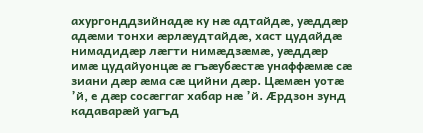ахургонддзийнадӕ ку нӕ адтайдӕ, уӕддӕр адӕми тонхи ӕрлӕудтайдӕ, хаст цудайдӕ нимадидӕр лӕгти нимӕдзӕмӕ, уӕддӕр имӕ цудайуонцӕ ӕ гъӕубӕстӕ унаффӕмӕ сӕ зиани дӕр ӕма сӕ цийни дӕр. Цӕмӕн уотӕ ’й, е дӕр сосӕггаг хабар нӕ ’й. Ӕрдзон зунд кадаварӕй уагъд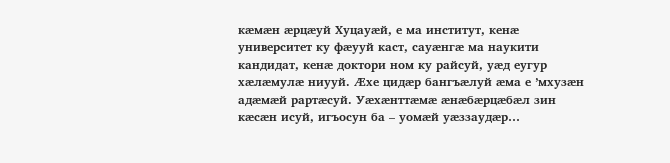кӕмӕн ӕрцӕуй Хуцауӕй, е ма институт, кенӕ университет ку фӕууй каст, сауӕнгӕ ма наукити кандидат, кенӕ доктори ном ку райсуй, уӕд еугур хӕлӕмулӕ ниууй. Ӕхе цидӕр бангъӕлуй ӕма е ’мхузӕн адӕмӕй рартӕсуй. Уӕхӕнттӕмӕ ӕнӕбӕрцӕбӕл зин кӕсӕн исуй, игъосун ба – уомӕй уӕззаудӕр…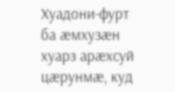Хуадони-фурт ба ӕмхузӕн хуарз арӕхсуй цӕрунмӕ, куд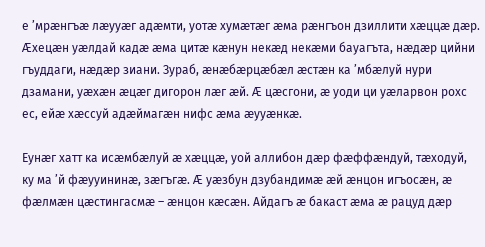е ’мрӕнгъӕ лӕууӕг адӕмти, уотӕ хумӕтӕг ӕма рӕнгъон дзиллити хӕццӕ дӕр. Ӕхецӕн уӕлдай кадӕ ӕма цитӕ кӕнун некӕд некӕми бауагъта, нӕдӕр цийни гъуддаги, нӕдӕр зиани. Зураб, ӕнӕбӕрцӕбӕл ӕстӕн ка ’мбӕлуй нури дзамани, уӕхӕн ӕцӕг дигорон лӕг ӕй. Ӕ цӕсгони, ӕ уоди ци уӕларвон рохс ес, ейӕ хӕссуй адӕймагӕн нифс ӕма ӕууӕнкӕ.

Еунӕг хатт ка исӕмбӕлуй ӕ хӕццӕ, уой аллибон дӕр фӕффӕндуй, тӕходуй, ку ма ’й фӕууининӕ, зӕгъгӕ. Ӕ уӕзбун дзубандимӕ ӕй ӕнцон игъосӕн, ӕ фӕлмӕн цӕстингасмӕ – ӕнцон кӕсӕн. Айдагъ ӕ бакаст ӕма ӕ рацуд дӕр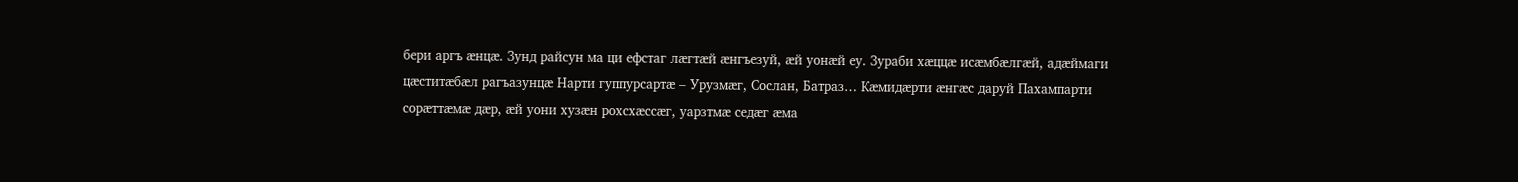бери аргъ ӕнцӕ. Зунд райсун ма ци ефстаг лӕгтӕй ӕнгъезуй, ӕй уонӕй еу. Зураби хӕццӕ исӕмбӕлгӕй, адӕймаги цӕститӕбӕл рагъазунцӕ Нарти гуппурсартӕ – Урузмӕг, Сослан, Батраз… Кӕмидӕрти ӕнгӕс даруй Пахампарти сорӕттӕмӕ дӕр, ӕй уони хузӕн рохсхӕссӕг, уарзтмӕ седӕг ӕма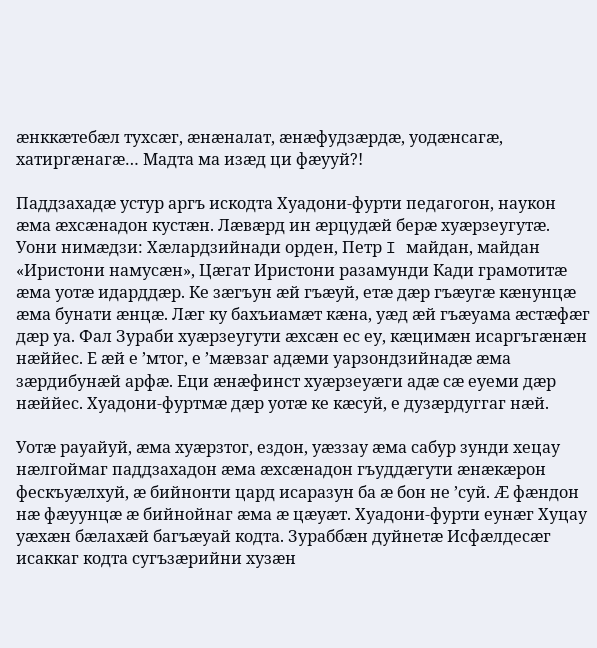ӕнккӕтебӕл тухсӕг, ӕнӕналат, ӕнӕфудзӕрдӕ, уодӕнсагӕ, хатиргӕнагӕ… Мадта ма изӕд ци фӕууй?!

Паддзахадӕ устур аргъ искодта Хуадони-фурти педагогон, наукон ӕма ӕхсӕнадон кустӕн. Лӕвӕрд ин ӕрцудӕй берӕ хуӕрзеугутӕ. Уони нимӕдзи: Хӕлардзийнади орден, Петр I майдан, майдан «Иристони намусӕн», Цӕгат Иристони разамунди Кади грамотитӕ ӕма уотӕ идарддӕр. Ке зӕгъун ӕй гъӕуй, етӕ дӕр гъӕугӕ кӕнунцӕ ӕма бунати ӕнцӕ. Лӕг ку бахъиамӕт кӕна, уӕд ӕй гъӕуама ӕстӕфӕг дӕр уа. Фал Зураби хуӕрзеугути ӕхсӕн ес еу, кӕцимӕн исаргъгӕнӕн нӕййес. Е ӕй е ’мтог, е ’мӕвзаг адӕми уарзондзийнадӕ ӕма зӕрдибунӕй арфӕ. Еци ӕнӕфинст хуӕрзеуӕги адӕ сӕ еуеми дӕр нӕййес. Хуадони-фуртмӕ дӕр уотӕ ке кӕсуй, е дузӕрдуггаг нӕй.

Уотӕ рауайуй, ӕма хуӕрзтог, ездон, уӕззау ӕма сабур зунди хецау нӕлгоймаг паддзахадон ӕма ӕхсӕнадон гъуддӕгути ӕнӕкӕрон фескъуӕлхуй, ӕ бийнонти цард исаразун ба ӕ бон не ’суй. Ӕ фӕндон нӕ фӕуунцӕ ӕ бийнойнаг ӕма ӕ цӕуӕт. Хуадони-фурти еунӕг Хуцау уӕхӕн бӕлахӕй багъӕуай кодта. Зураббӕн дуйнетӕ Исфӕлдесӕг исаккаг кодта сугъзӕрийни хузӕн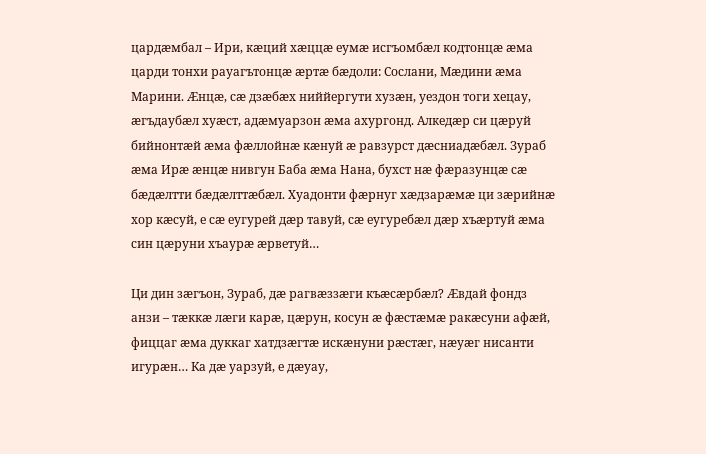цардӕмбал – Ири, кӕций хӕццӕ еумӕ исгъомбӕл кодтонцӕ ӕма царди тонхи рауагътонцӕ ӕртӕ бӕдоли: Сослани, Мӕдини ӕма Марини. Ӕнцӕ, сӕ дзӕбӕх ниййергути хузӕн, уездон тоги хецау, ӕгъдаубӕл хуӕст, адӕмуарзон ӕма ахургонд. Алкедӕр си цӕруй бийнонтӕй ӕма фӕллойнӕ кӕнуй ӕ равзурст дӕсниадӕбӕл. Зураб ӕма Ирӕ ӕнцӕ нивгун Баба ӕма Нана, бухст нӕ фӕразунцӕ сӕ бӕдӕлтти бӕдӕлттӕбӕл. Хуадонти фӕрнуг хӕдзарӕмӕ ци зӕрийнӕ хор кӕсуй, е сӕ еугурей дӕр тавуй, сӕ еугуребӕл дӕр хъӕртуй ӕма син цӕруни хъаурӕ ӕрветуй…

Ци дин зӕгъон, Зураб, дӕ рагвӕззӕги къӕсӕрбӕл? Ӕвдай фондз анзи – тӕккӕ лӕги карӕ, цӕрун, косун ӕ фӕстӕмӕ ракӕсуни афӕй, фиццаг ӕма дуккаг хатдзӕгтӕ искӕнуни рӕстӕг, нӕуӕг нисанти игурӕн… Ка дӕ уарзуй, е дӕуау,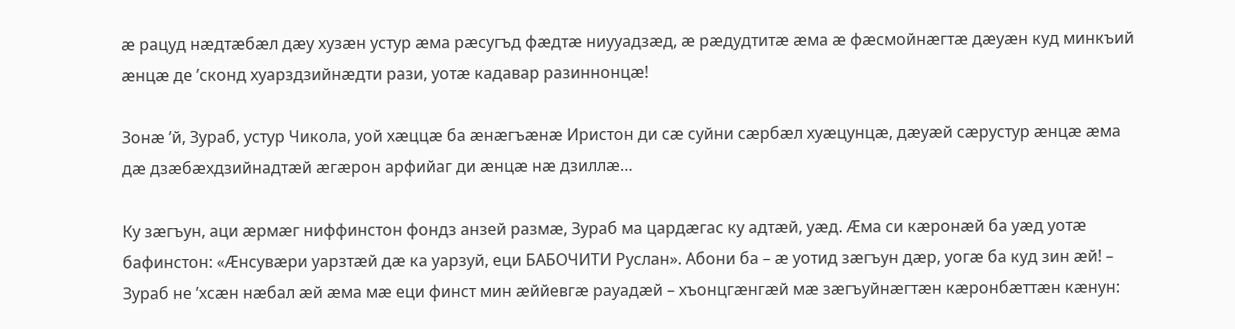ӕ рацуд нӕдтӕбӕл дӕу хузӕн устур ӕма рӕсугъд фӕдтӕ ниууадзӕд, ӕ рӕдудтитӕ ӕма ӕ фӕсмойнӕгтӕ дӕуӕн куд минкъий ӕнцӕ де ’сконд хуарздзийнӕдти рази, уотӕ кадавар разиннонцӕ!

Зонӕ ’й, Зураб, устур Чикола, уой хӕццӕ ба ӕнӕгъӕнӕ Иристон ди сӕ суйни сӕрбӕл хуӕцунцӕ, дӕуӕй сӕрустур ӕнцӕ ӕма дӕ дзӕбӕхдзийнадтӕй ӕгӕрон арфийаг ди ӕнцӕ нӕ дзиллӕ…

Ку зӕгъун, аци ӕрмӕг ниффинстон фондз анзей размӕ, Зураб ма цардӕгас ку адтӕй, уӕд. Ӕма си кӕронӕй ба уӕд уотӕ бафинстон: «Ӕнсувӕри уарзтӕй дӕ ка уарзуй, еци БАБОЧИТИ Руслан». Абони ба – ӕ уотид зӕгъун дӕр, уогӕ ба куд зин ӕй! – Зураб не ’хсӕн нӕбал ӕй ӕма мӕ еци финст мин ӕййевгӕ рауадӕй – хъонцгӕнгӕй мӕ зӕгъуйнӕгтӕн кӕронбӕттӕн кӕнун: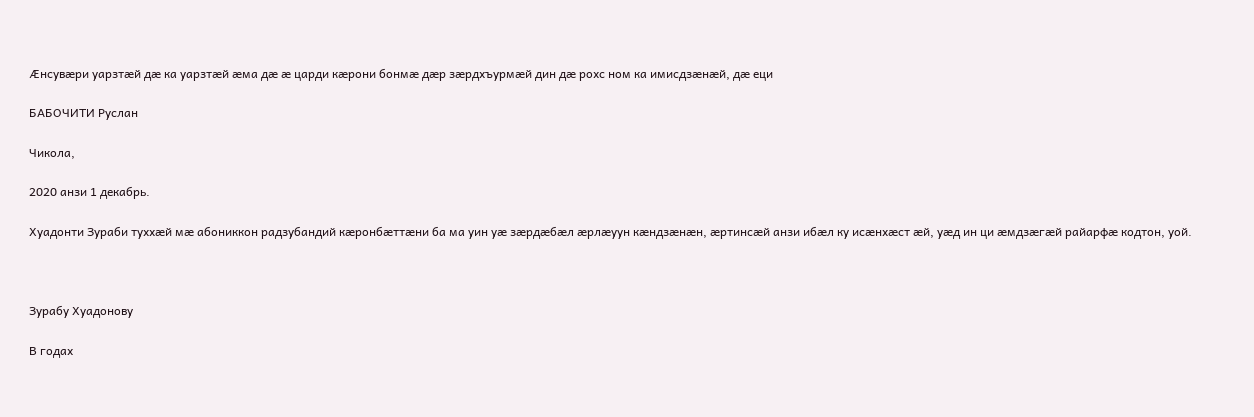Ӕнсувӕри уарзтӕй дӕ ка уарзтӕй ӕма дӕ ӕ царди кӕрони бонмӕ дӕр зӕрдхъурмӕй дин дӕ рохс ном ка имисдзӕнӕй, дӕ еци

БАБОЧИТИ Руслан

Чикола,

2020 анзи 1 декабрь.

Хуадонти Зураби туххӕй мӕ абониккон радзубандий кӕронбӕттӕни ба ма уин уӕ зӕрдӕбӕл ӕрлӕуун кӕндзӕнӕн, ӕртинсӕй анзи ибӕл ку исӕнхӕст ӕй, уӕд ин ци ӕмдзӕгӕй райарфӕ кодтон, уой.



Зурабу Хуадонову

В годах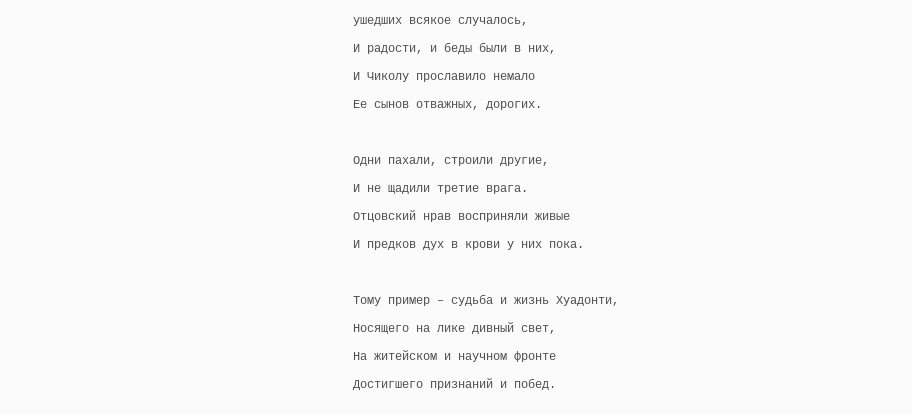ушедших всякое случалось,

И радости, и беды были в них,

И Чиколу прославило немало

Ее сынов отважных, дорогих.



Одни пахали, строили другие,

И не щадили третие врага.

Отцовский нрав восприняли живые

И предков дух в крови у них пока.



Тому пример – судьба и жизнь Хуадонти,

Носящего на лике дивный свет,

На житейском и научном фронте

Достигшего признаний и побед.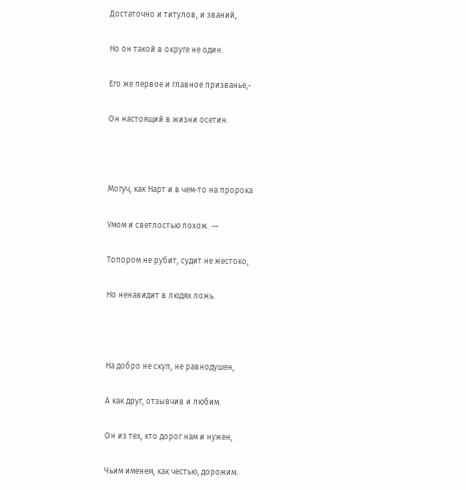Достаточно и титулов, и званий,

Но он такой в округе не один.

Его же первое и главное призванье,-

Он настоящий в жизни осетин.



Могуч, как Нарт и в чем-то на пророка

Умом и светлостью похож. -–

Топором не рубит, судит не жестоко,

Но ненавидит в людях ложь.



На добро не скуп, не равнодушен,

А как друг, отзывчив и любим.

Он из тех, кто дорог нам и нужен,

Чьим именем, как честью, дорожим.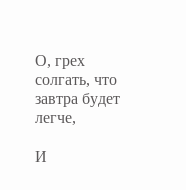О, грех солгать, что завтра будет легче,

И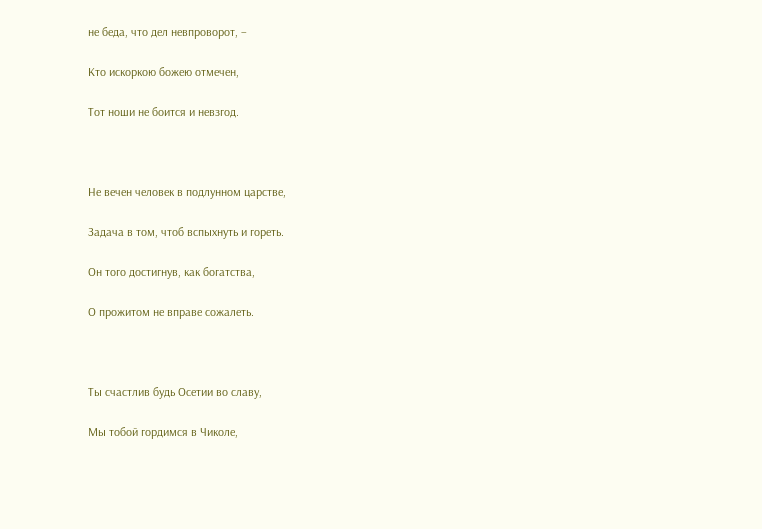не беда, что дел невпроворот, –

Кто искоркою божею отмечен,

Тот ноши не боится и невзгод.



Не вечен человек в подлунном царстве,

Задача в том, чтоб вспыхнуть и гореть.

Он того достигнув, как богатства,

О прожитом не вправе сожалеть.



Ты счастлив будь Осетии во славу,

Мы тобой гордимся в Чиколе,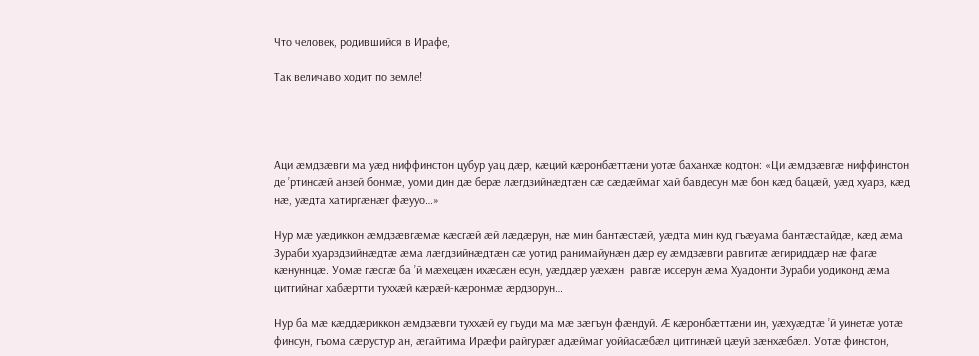Что человек, родившийся в Ирафе,

Так величаво ходит по земле!




Аци ӕмдзӕвги ма уӕд ниффинстон цубур уац дӕр, кӕций кӕронбӕттӕни уотӕ баханхӕ кодтон: «Ци ӕмдзӕвгӕ ниффинстон де ’ртинсӕй анзей бонмӕ, уоми дин дӕ берӕ лӕгдзийнӕдтӕн сӕ сӕдӕймаг хай бавдесун мӕ бон кӕд бацӕй, уӕд хуарз, кӕд нӕ, уӕдта хатиргӕнӕг фӕууо…»

Нур мӕ уӕдиккон ӕмдзӕвгӕмӕ кӕсгӕй ӕй лӕдӕрун, нӕ мин бантӕстӕй, уӕдта мин куд гъӕуама бантӕстайдӕ, кӕд ӕма Зураби хуарздзийнӕдтӕ ӕма лӕгдзийнӕдтӕн сӕ уотид ранимайунӕн дӕр еу ӕмдзӕвги равгитӕ ӕгириддӕр нӕ фагӕ кӕнуннцӕ. Уомӕ гӕсгӕ ба ’й мӕхецӕн ихӕсӕн есун, уӕддӕр уӕхӕн  равгӕ иссерун ӕма Хуадонти Зураби уодиконд ӕма цитгийнаг хабӕртти туххӕй кӕрӕй-кӕронмӕ ӕрдзорун…

Нур ба мӕ кӕддӕриккон ӕмдзӕвги туххӕй еу гъуди ма мӕ зӕгъун фӕндуй. Ӕ кӕронбӕттӕни ин, уӕхуӕдтӕ ’й уинетӕ уотӕ финсун, гъома сӕрустур ан, ӕгайтима Ирӕфи райгурӕг адӕймаг уоййасӕбӕл цитгинӕй цӕуй зӕнхӕбӕл. Уотӕ финстон,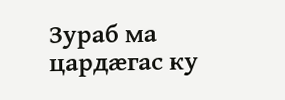Зураб ма цардӕгас ку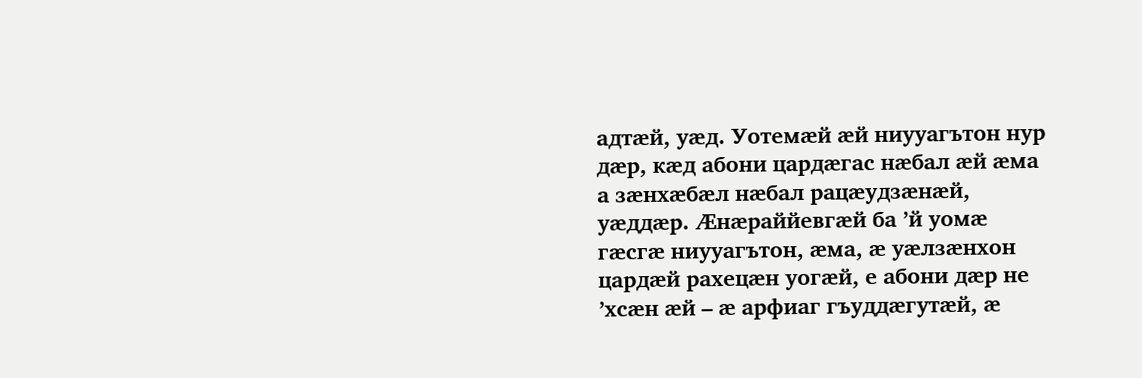адтӕй, уӕд. Уотемӕй ӕй ниууагътон нур дӕр, кӕд абони цардӕгас нӕбал ӕй ӕма а зӕнхӕбӕл нӕбал рацӕудзӕнӕй, уӕддӕр. Ӕнӕраййевгӕй ба ’й уомӕ гӕсгӕ ниууагътон, ӕма, ӕ уӕлзӕнхон цардӕй рахецӕн уогӕй, е абони дӕр не ’хсӕн ӕй – ӕ арфиаг гъуддӕгутӕй, ӕ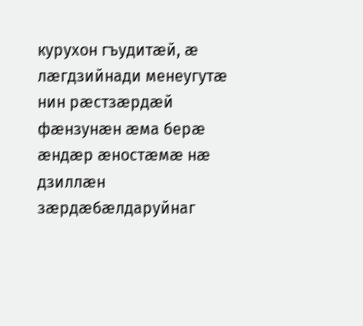курухон гъудитӕй, ӕ лӕгдзийнади менеугутӕ нин рӕстзӕрдӕй фӕнзунӕн ӕма берӕ ӕндӕр ӕностӕмӕ нӕ дзиллӕн зӕрдӕбӕлдаруйнаг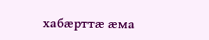хабӕрттӕ ӕма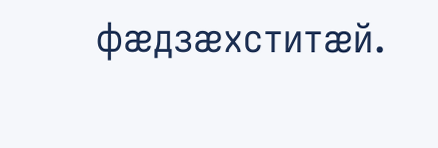фӕдзӕхститӕй.